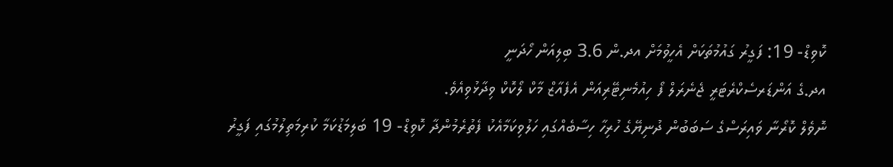ކޮވިޑް- 19: ފަގީރު ގައުމުތަކަށް އެހީވުމަށް އދ.ން 3.6 ބިލިއަން ހޯދަނީ
އދ.ގެ އަންޑަރސެކްރެޓަރީ ޖެނެރަލް ފޯ ހިއުމެނިޓޭރިއަން އެފެއާޒް މާކް ލޯކޮކް ވިދާޅުވިއެވެ.
ނޮވެލް ކޮރޯނާ ވައިރަސްގެ ސަބަބުން ދުނިޔޭގެ ހުރިހާ ހިސާބެއްގައި ހަލުވިކަމާއެކު ފެތުރެމުންދާ ކޮވިޑް- 19 ބަލިމަޑުކަމާ ކުރިމަތިލުމުގައި ފަގީރު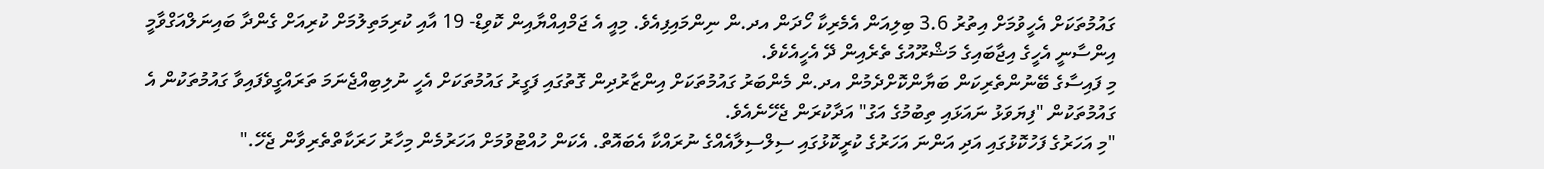ގައުމުތަކަށް އެހީވުމަށް އިތުރު 3.6 ބިލިއަން އެމެރިކާ ހޯދަން އދ.ން ނިންމައިފިއެވެ. މިއީ އެ ޖަމްއިއްޔާއިން ކޮވިޑް- 19 އާއި ކުރިމަތިލުމަށް ކުރިއަށް ގެންދާ ބައިނަލްއަގްވާމީ އިންސާނީ އެހީގެ އިޖާބައިގެ މަޝްރޫއުގެ ތެރެއިން ދޭ އެހީއެކެވެ.
މި ފައިސާގެ ބޭނުންތެރިކަން ބަޔާންކޮށްދެމުން އދ.ން މެންބަރު ގައުމުތަކަށް އިންޒާރުދިން ގޮތުގައި ފަގީރު ގައުމުތަކަށް އެހީ ނުލިބިއްޖެނަމަ ތަރައްގީވެފައިވާ ގައުމުތަކުން އެ ގައުމުތަކުން "ފިޔަވަޅު ނައަޅައި ތިބުމުގެ އަގު" އަދާކުރަން ޖެހޭނެއެވެ.
"މި އަހަރުގެ ފަހުކޮޅުގައި އަދި އަންނަ އަހަރުގެ ކުރީކޮޅުގައި ސިލްސިލާއެއްގެ ނުރައްކާ އެބައޮތް. އެކަން ހުއްޓުވުމަށް އަހަރުމެން މިހާރު ހަރަކާތްތެރިވާން ޖެހޭ."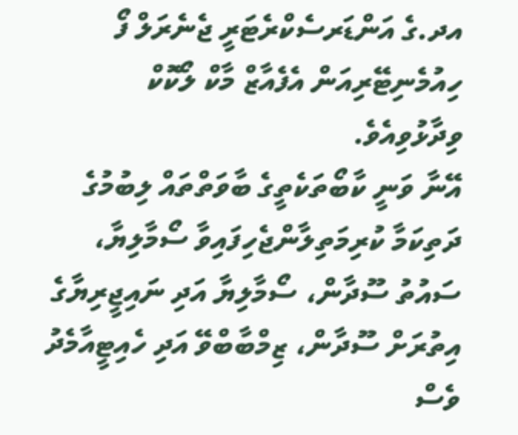އދ.ގެ އަންޑަރސެކްރެޓަރީ ޖެނެރަލް ފޯ ހިއުމެނިޓޭރިއަން އެފެއާޒް މާކް ލޯކޮކް ވިދާޅުވިއެވެ.
އޭނާ ވަނީ ކާބޯތަކެތީގެ ބާވަތްތައް ލިބުމުގެ ދަތިކަމާ ކުރިމަތިލާންޖެހިފައިވާ ސޯމާލިޔާ، ސައުތު ސޫދާން، ސޯމާލިޔާ އަދި ނައިޖީރިޔާގެ އިތުރަށް ސޫދާން، ޒިމްބާބްވޭ އަދި ހެއިޓީއާމެދު ވެސް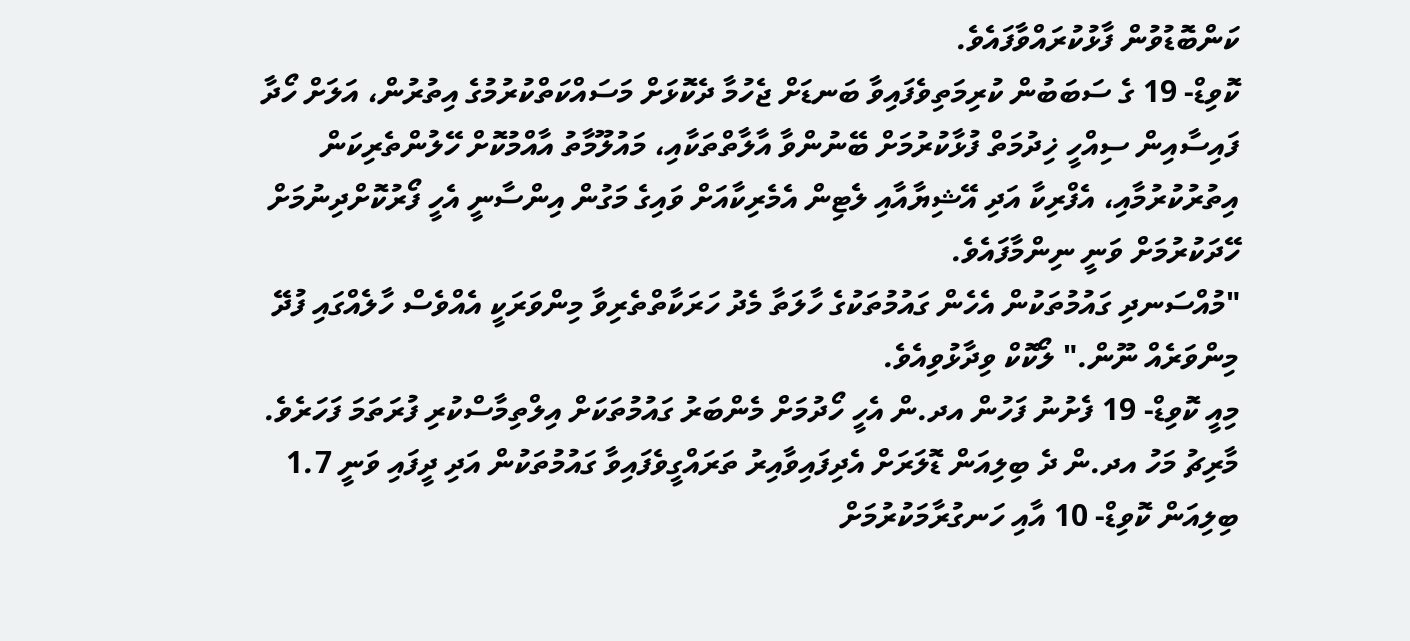ކަންބޮޑުވުން ފާޅުކުރައްވާފައެވެ.
ކޮވިޑް- 19 ގެ ސަބަބުން ކުރިމަތިވެފައިވާ ބަނޑަށް ޖެހުމާ ދެކޮޅަށް މަސައްކަތްކުރުމުގެ އިތުރުން، އަލަށް ހޯދާ ފައިސާއިން ސިއްހީ ޚިދުމަތް ފުޅާކުރުމަށް ބޭނުންވާ އާލާތްތަކާއި، މައުލޫމާތު އާއްމުކޮށް ހޭލުންތެރިކަން އިތުރުކުރުމާއި، އެފްރިކާ އަދި އޭޝިޔާއާއި ލެޓިން އެމެރިކާއަށް ވައިގެ މަގުން އިންސާނީ އެހީ ފޯރުކޮށްދިނުމަށް ހޭދަކުރުމަށް ވަނީ ނިންމާފައެވެ.
"މުއްސަނދި ގައުމުތަކުން އެހެން ގައުމުތަކުގެ ހާލަތާ މެދު ހަރަކާތްތެރިވާ މިންވަރަކީ އެއްވެސް ހާލެއްގައި ފުދޭ މިންވަރެއް ނޫން." ލޯކޮކް ވިދާޅުވިއެވެ.
މިއީ ކޮވިޑް- 19 ފެށުނު ފަހުން އދ.ން އެހީ ހޯދުމަށް މެންބަރު ގައުމުތަކަށް އިލްތިމާސްކުރި ފުރަތަމަ ފަހަރެވެ. މާރިޗު މަހު އދ.ން ދެ ބިލިއަން ޑޮލަރަށް އެދިފައިވާއިރު ތަރައްގީވެފައިވާ ގައުމުތަކުން އަދި ދީފައި ވަނީ 1.7 ބިލިއަން ކޮވިޑް- 10 އާއި ހަނގުރާމަކުރުމަށް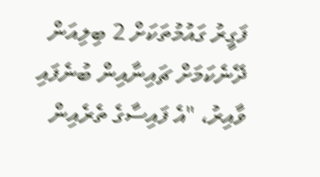ފަގީރު ގައުމުތަކަށް 2 ބިލިއަން ދޭނެކަމަށް ޗައިނާއިން ބުނެފައި ވާއިރު، "އެ ފައިސާގެ ތެރެއިން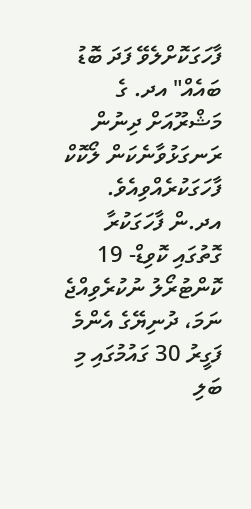ފާހަގަކޮށްލެވޭ ފަދަ ބޮޑު ބައެއް" އދ. ގެ މަޝްރޫއަށް ދިނުން ރަނގަޅުވާނެކަން ލޯކޮކް ފާހަގަކުރެއްވިއެވެ.
އދ.ން ފާހަގަކުރާ ގޮތުގައި ކޮވިޑް- 19 ކޮންޓުރޯލު ނުކުރެވިއްޖެ ނަމަ، ދުނިޔޭގެ އެންމެ ފަގީރު 30 ގައުމުގައި މި ބަލި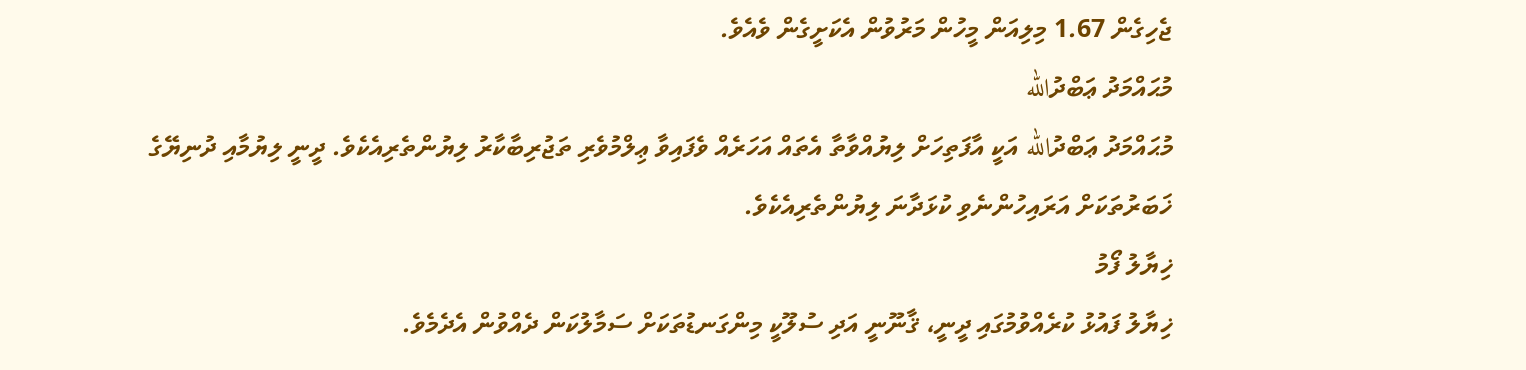ޖެހިގެން 1.67 މިލިއަން މީހުން މަރުވުން އެކަށީގެން ވެއެވެ.
މުޙައްމަދު ޢަބްދުالله
މުޙައްމަދު ޢަބްދުالله އަކީ އާފަތިހަށް ލިޔުއްވާތާ އެތައް އަހަރެއް ވެފައިވާ ޢިލްމުވެރި ތަޖުރިބާކާރު ލިޔުންތެރިއެކެވެ. ދީނީ ލިޔުމާއި ދުނިޔޭގެ ޚަބަރުތަކަށް އަރައިހުންނެވި ކުޅަދާނަ ލިޔުންތެރިއެކެވެ.
ޚިޔާލު ފޯމު
ޚިޔާލު ފައުޅު ކުރެއްވުމުގައި ދީނީ، ޤާނޫނީ އަދި ސުލޫކީ މިންގަނޑުތަކަށް ސަމާލުކަން ދެއްވުން އެދެމެވެ.